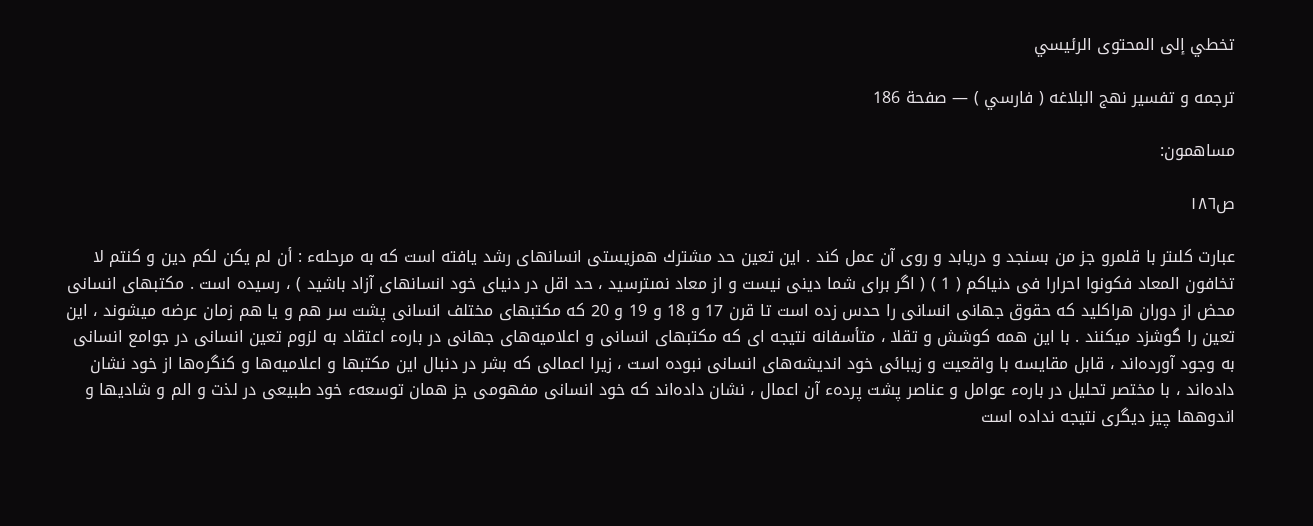تخطي إلى المحتوى الرئيسي

ترجمه و تفسير نهج البلاغه ( فارسي ) — صفحة 186

مساهمون:

ص١٨٦

عبارت كلىتر با قلمرو جز من بسنجد و دريابد و روى آن عمل كند . اين تعين حد مشترك همزيستى انسانهاى رشد يافته است كه به مرحلهء : أن لم يكن لكم دين و كنتم لا تخافون المعاد فكونوا احرارا فى دنياكم ( 1 ) ( اگر براى شما دينى نيست و از معاد نمىترسيد ، حد اقل در دنياى خود انسانهاى آزاد باشيد ) ، رسيده است . مكتبهاى انسانى محض از دوران هراكليد كه حقوق جهانى انسانى را حدس زده است تا قرن 17 و 18 و 19 و 20 كه مكتبهاى مختلف انسانى پشت سر هم و يا هم زمان عرضه ميشوند ، اين تعين را گوشزد ميكنند . با اين همه كوشش و تقلا ، متأسفانه نتيجه اى كه مكتبهاى انسانى و اعلاميه‌هاى جهانى در بارهء اعتقاد به لزوم تعين انسانى در جوامع انسانى به وجود آورده‌اند ، قابل مقايسه با واقعيت و زيبائى خود انديشه‌هاى انسانى نبوده است ، زيرا اعمالى كه بشر در دنبال اين مكتبها و اعلاميه‌ها و كنگره‌ها از خود نشان داده‌اند ، با مختصر تحليل در بارهء عوامل و عناصر پشت پردهء آن اعمال ، نشان داده‌اند كه خود انسانى مفهومى جز همان توسعهء خود طبيعى در لذت و الم و شاديها و اندوهها چيز ديگرى نتيجه نداده است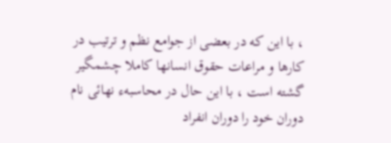، با اين كه در بعضى از جوامع نظم و ترتيب در كارها و مراعات حقوق انسانها كاملا چشمگير گشته است ، با اين حال در محاسبهء نهائى نام دوران خود را دوران انفراد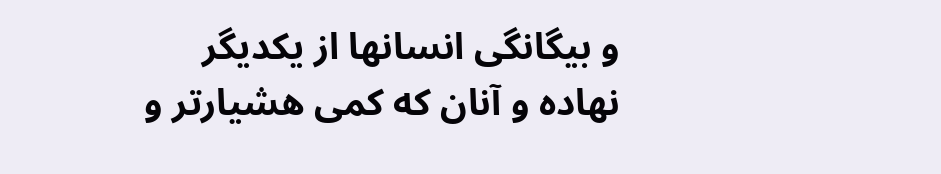و بيگانگى انسانها از يكديگر نهاده و آنان كه كمى هشيارتر و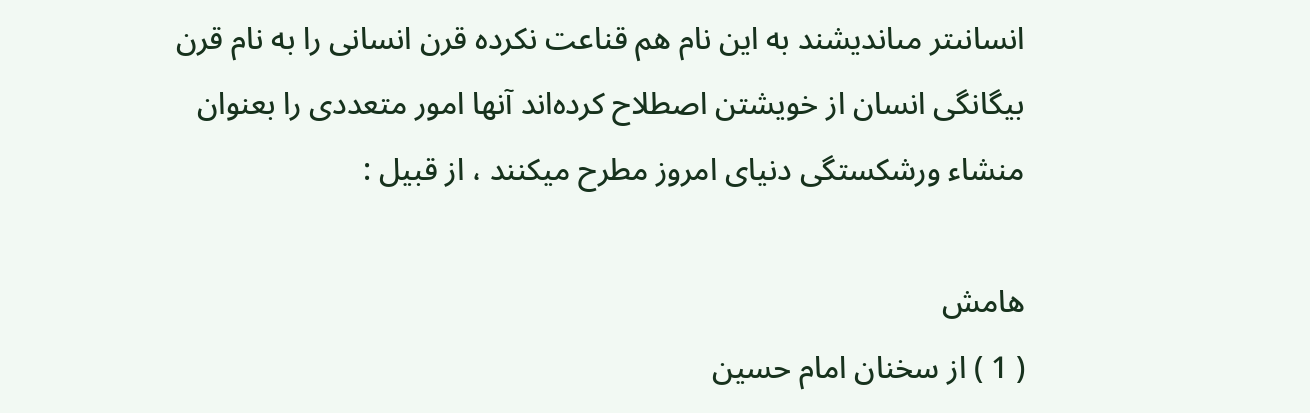انسانىتر مىانديشند به اين نام هم قناعت نكرده قرن انسانى را به نام قرن بيگانگى انسان از خويشتن اصطلاح كرده‌اند آنها امور متعددى را بعنوان منشاء ورشكستگى دنياى امروز مطرح ميكنند ، از قبيل :

هامش
( 1 ) از سخنان امام حسين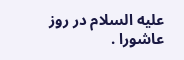عليه السلام در روز عاشورا .